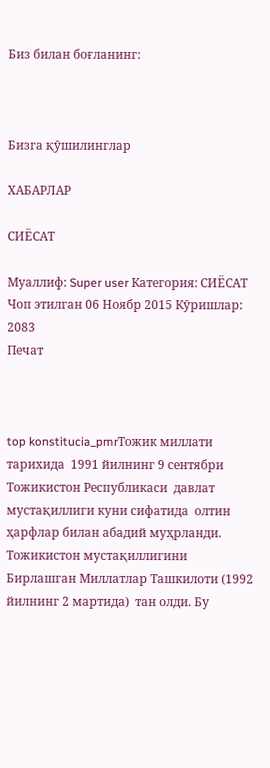Биз билан боғланинг:



Бизга қӯшилинглар

ХАБАРЛАР

СИЁСАТ

Муаллиф: Super user Категория: СИЁСАТ
Чоп этилган 06 Ноябр 2015 Кӯришлар: 2083
Печат



top konstitucia_pmrТожик миллати тарихида  1991 йилнинг 9 сентябри Тожикистон Республикаси  давлат мустақиллиги куни сифатида  олтин ҳарфлар билан абадий муҳрланди. Тожикистон мустақиллигини Бирлашган Миллатлар Ташкилоти (1992 йилнинг 2 мартида)  тан олди. Бу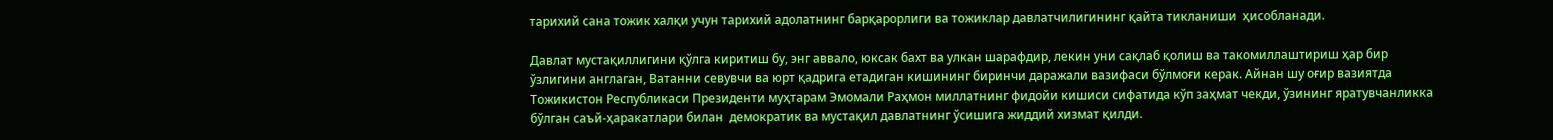тарихий сана тожик халқи учун тарихий адолатнинг барқарорлиги ва тожиклар давлатчилигининг қайта тикланиши  ҳисобланади.

Давлат мустақиллигини қўлга киритиш бу, энг аввало, юксак бахт ва улкан шарафдир, лекин уни сақлаб қолиш ва такомиллаштириш ҳар бир ўзлигини англаган, Ватанни севувчи ва юрт қадрига етадиган кишининг биринчи даражали вазифаси бўлмоғи керак. Айнан шу оғир вазиятда Тожикистон Республикаси Президенти муҳтарам Эмомали Раҳмон миллатнинг фидойи кишиси сифатида кўп заҳмат чекди, ўзининг яратувчанликка бўлган саъй-ҳаракатлари билан  демократик ва мустақил давлатнинг ўсишига жиддий хизмат қилди.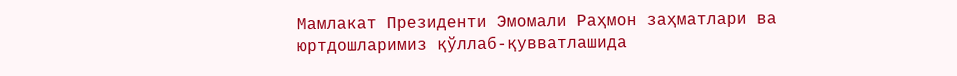Мамлакат Президенти Эмомали Раҳмон заҳматлари ва юртдошларимиз қўллаб-қувватлашида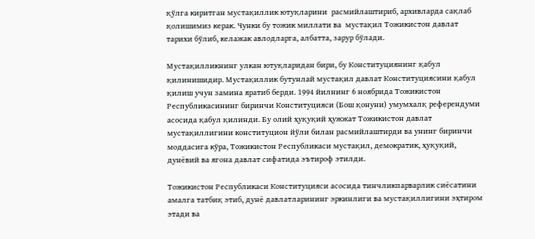қўлга киритган мустақиллик ютуқларини  расмийлаштириб, архивларда сақлаб қолишимиз керак. Чунки бу тожик миллати ва  мустақил Тожикистон давлат тарихи бўлиб, келажак авлодларга, албатта, зарур бўлади.

Мустақилликнинг улкан ютуқларидан бири, бу Конституциянинг қабул қилинишидир. Мустақиллик бутунлай мустақил давлат Конституциясини қабул қилиш учун замина яратиб берди. 1994 йилнинг 6 ноябрида Тожикистон Республикасининг биринчи Конституцияси (Бош қонуни) умумхалқ референдуми асосида қабул қилинди. Бу олий ҳуқуқий ҳужжат Тожикистон давлат мустақиллигини конституцион йўли билан расмийлаштирди ва унинг биринчи моддасига кўра, Тожикистон Республикаси мустақил, демократик, ҳуқуқий, дунёвий ва ягона давлат сифатида эътироф этилди.

Тожикистон Республикаси Конституцияси асосида тинчликпарварлик сиёсатини амалга татбиқ этиб, дунё давлатларининг эркинлиги ва мустақиллигини эҳтиром этади ва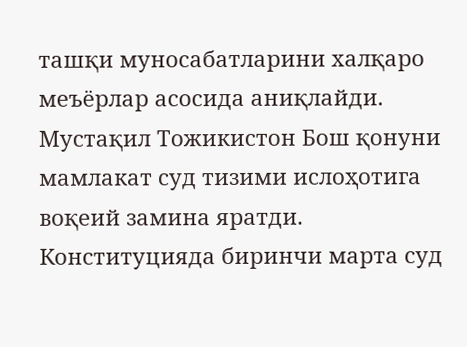ташқи муносабатларини халқаро меъёрлар асосида аниқлайди. Мустақил Тожикистон Бош қонуни мамлакат суд тизими ислоҳотига воқеий замина яратди. Конституцияда биринчи марта суд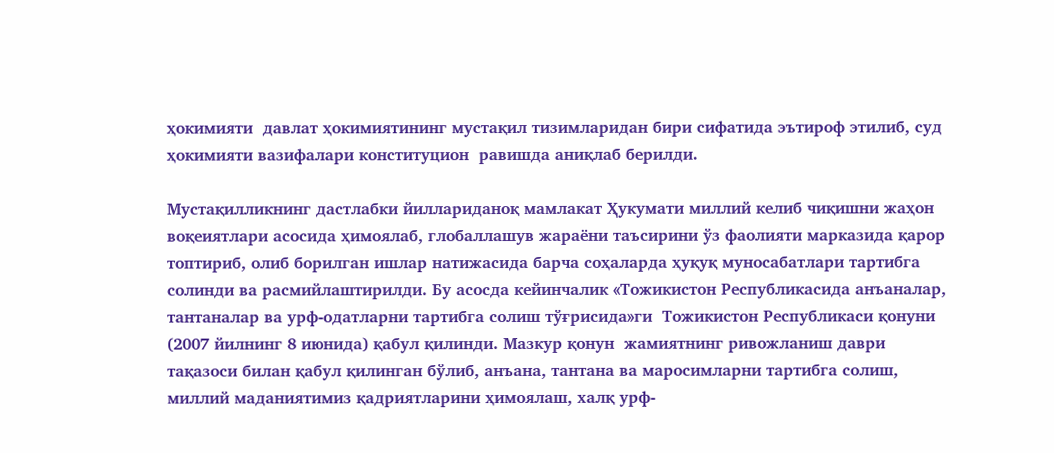ҳокимияти  давлат ҳокимиятининг мустақил тизимларидан бири сифатида эътироф этилиб, суд ҳокимияти вазифалари конституцион  равишда аниқлаб берилди.

Мустақилликнинг дастлабки йиллариданоқ мамлакат Ҳукумати миллий келиб чиқишни жаҳон воқеиятлари асосида ҳимоялаб, глобаллашув жараёни таъсирини ўз фаолияти марказида қарор топтириб, олиб борилган ишлар натижасида барча соҳаларда ҳуқуқ муносабатлари тартибга солинди ва расмийлаштирилди. Бу асосда кейинчалик «Тожикистон Республикасида анъаналар, тантаналар ва урф-одатларни тартибга солиш тўғрисида»ги  Тожикистон Республикаси қонуни  (2007 йилнинг 8 июнида) қабул қилинди. Мазкур қонун  жамиятнинг ривожланиш даври тақазоси билан қабул қилинган бўлиб, анъана, тантана ва маросимларни тартибга солиш,  миллий маданиятимиз қадриятларини ҳимоялаш, халқ урф-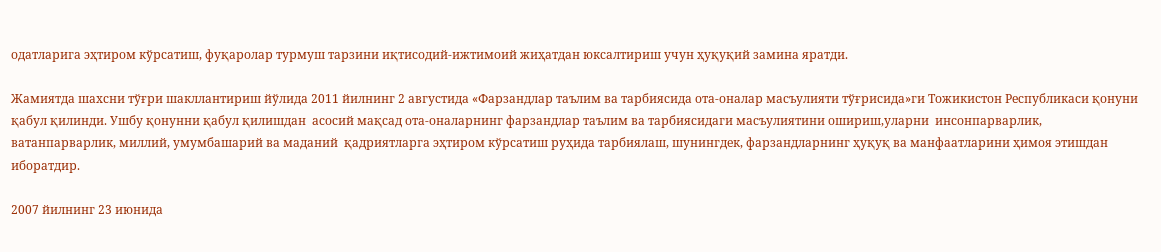одатларига эҳтиром кўрсатиш, фуқаролар турмуш тарзини иқтисодий-ижтимоий жиҳатдан юксалтириш учун ҳуқуқий замина яратди.

Жамиятда шахсни тўғри шакллантириш йўлида 2011 йилнинг 2 августида «Фарзандлар таълим ва тарбиясида ота-оналар масъулияти тўғрисида»ги Тожикистон Республикаси қонуни  қабул қилинди. Ушбу қонунни қабул қилишдан  асосий мақсад ота-оналарнинг фарзандлар таълим ва тарбиясидаги масъулиятини ошириш,уларни  инсонпарварлик,  ватанпарварлик, миллий, умумбашарий ва маданий  қадриятларга эҳтиром кўрсатиш руҳида тарбиялаш, шунингдек, фарзандларнинг ҳуқуқ ва манфаатларини ҳимоя этишдан иборатдир.

2007 йилнинг 23 июнида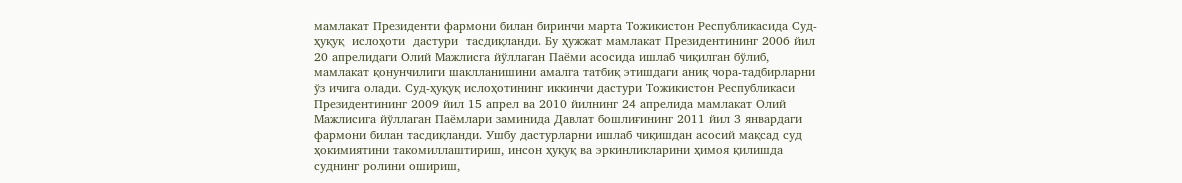мамлакат Президенти фармони билан биринчи марта Тожикистон Республикасида Суд-ҳуқуқ  ислоҳоти  дастури  тасдиқланди. Бу ҳужжат мамлакат Президентининг 2006 йил 20 апрелидаги Олий Мажлисга йўллаган Паёми асосида ишлаб чиқилган бўлиб, мамлакат қонунчилиги шаклланишини амалга татбиқ этишдаги аниқ чора-тадбирларни  ўз ичига олади. Суд-ҳуқуқ ислоҳотининг иккинчи дастури Тожикистон Республикаси Президентининг 2009 йил 15 апрел ва 2010 йилнинг 24 апрелида мамлакат Олий Мажлисига йўллаган Паёмлари заминида Давлат бошлиғининг 2011 йил 3 январдаги фармони билан тасдиқланди. Ушбу дастурларни ишлаб чиқишдан асосий мақсад суд ҳокимиятини такомиллаштириш, инсон ҳуқуқ ва эркинликларини ҳимоя қилишда суднинг ролини ошириш,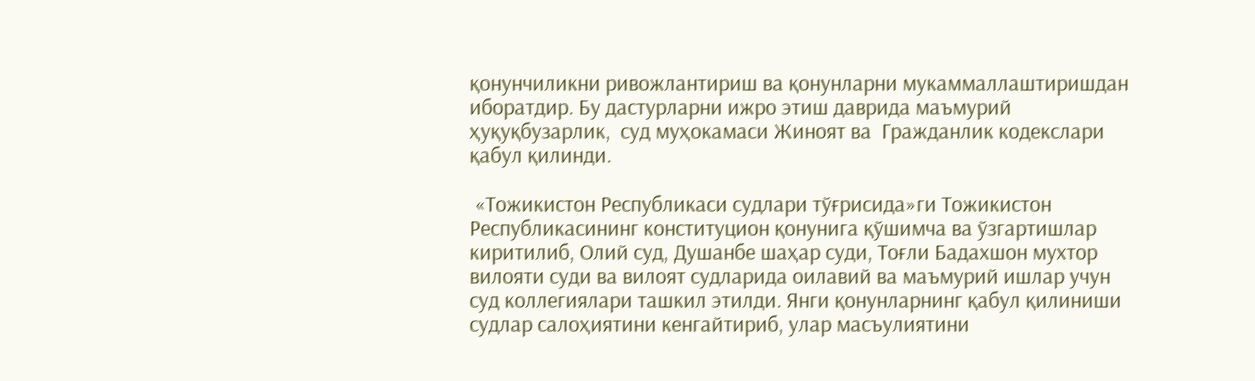қонунчиликни ривожлантириш ва қонунларни мукаммаллаштиришдан иборатдир. Бу дастурларни ижро этиш даврида маъмурий ҳуқуқбузарлик,  суд муҳокамаси Жиноят ва  Гражданлик кодекслари қабул қилинди.

 «Тожикистон Республикаси судлари тўғрисида»ги Тожикистон Республикасининг конституцион қонунига қўшимча ва ўзгартишлар киритилиб, Олий суд, Душанбе шаҳар суди, Тоғли Бадахшон мухтор вилояти суди ва вилоят судларида оилавий ва маъмурий ишлар учун суд коллегиялари ташкил этилди. Янги қонунларнинг қабул қилиниши судлар салоҳиятини кенгайтириб, улар масъулиятини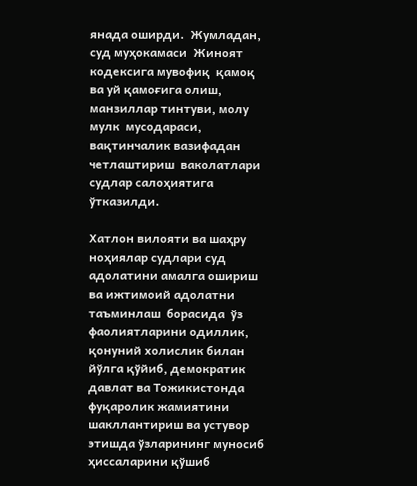янада оширди.  Жумладан, суд муҳокамаси  Жиноят кодексига мувофиқ  қамоқ ва уй қамоғига олиш, манзиллар тинтуви, молу мулк  мусодараси,  вақтинчалик вазифадан четлаштириш  ваколатлари судлар салоҳиятига ўтказилди.

Хатлон вилояти ва шаҳру ноҳиялар судлари суд адолатини амалга ошириш ва ижтимоий адолатни таъминлаш  борасида  ўз фаолиятларини одиллик, қонуний холислик билан  йўлга қўйиб, демократик давлат ва Тожикистонда фуқаролик жамиятини шакллантириш ва устувор этишда ўзларининг муносиб ҳиссаларини қўшиб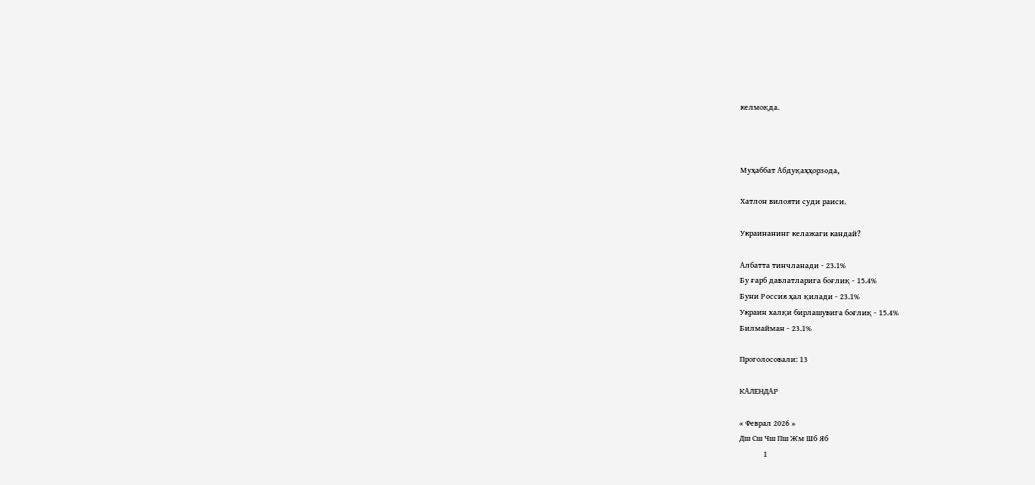келмоқда.



Муҳаббат Абдуқаҳҳорзода,

Хатлон вилояти суди раиси.

Украинанинг келажаги кандай?

Албатта тинчланади - 23.1%
Бу ғарб давлатларига боғлиқ - 15.4%
Буни Россия ҳал қилади - 23.1%
Украин халқи бирлашувига боғлиқ - 15.4%
Билмайман - 23.1%

Проголосовали: 13

КАЛЕНДАР

« Феврал 2026 »
Дш Сш Чш Пш Жм Шб Яб
            1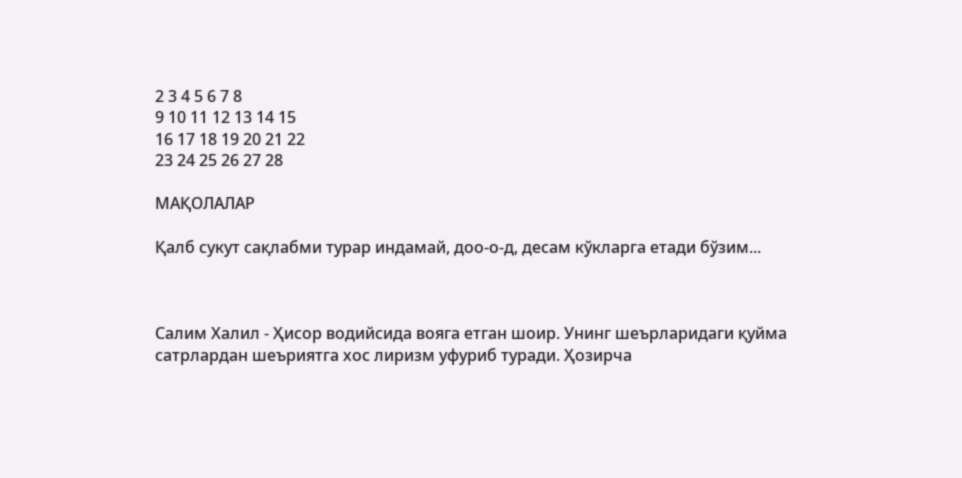2 3 4 5 6 7 8
9 10 11 12 13 14 15
16 17 18 19 20 21 22
23 24 25 26 27 28

МАҚОЛАЛАР

Қалб сукут сақлабми турар индамай, доо-о-д, десам кўкларга етади бўзим...



Салим Халил - Ҳисор водийсида вояга етган шоир. Унинг шеърларидаги қуйма сатрлардан шеъриятга хос лиризм уфуриб туради. Ҳозирча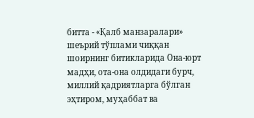битта - «Қалб манзаралари» шеърий тўплами чиққан шоирнинг битикларида Она-юрт мадҳи, ота-она олдидаги бурч, миллий қадриятларга бўлган эҳтиром, муҳаббат ва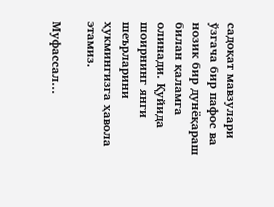садоқат мавзулари ўзгача бир пафос ва нозик бир дунёқараш билан қаламга олинади. Қуйида шоирнинг янги шеърларини ҳукмингизга ҳавола этамиз.

Муфассал...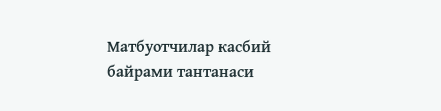Матбуотчилар касбий байрами тантанаси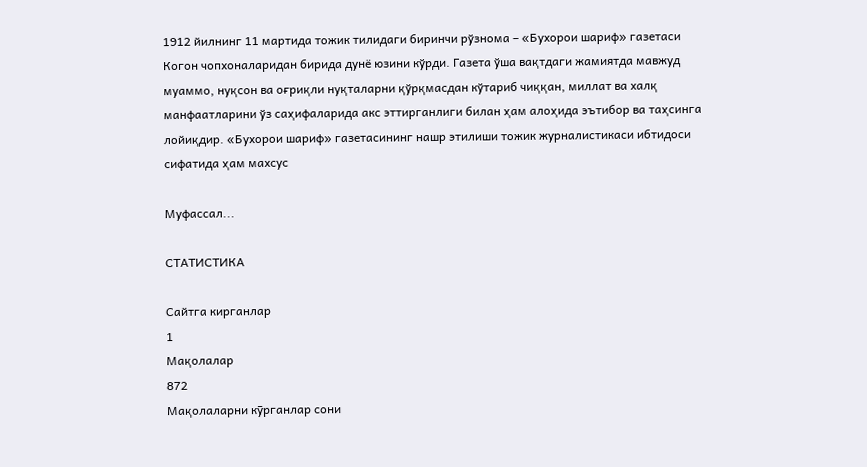1912 йилнинг 11 мартида тожик тилидаги биринчи рўзнома – «Бухорои шариф» газетаси Когон чопхоналаридан бирида дунё юзини кўрди. Газета ўша вақтдаги жамиятда мавжуд муаммо, нуқсон ва оғриқли нуқталарни қўрқмасдан кўтариб чиққан, миллат ва халқ манфаатларини ўз саҳифаларида акс эттирганлиги билан ҳам алоҳида эътибор ва таҳсинга лойиқдир. «Бухорои шариф» газетасининг нашр этилиши тожик журналистикаси ибтидоси сифатида ҳам махсус

Муфассал...

СТАТИСТИКА

Сайтга кирганлар
1
Мақолалар
872
Мақолаларни кӯрганлар сони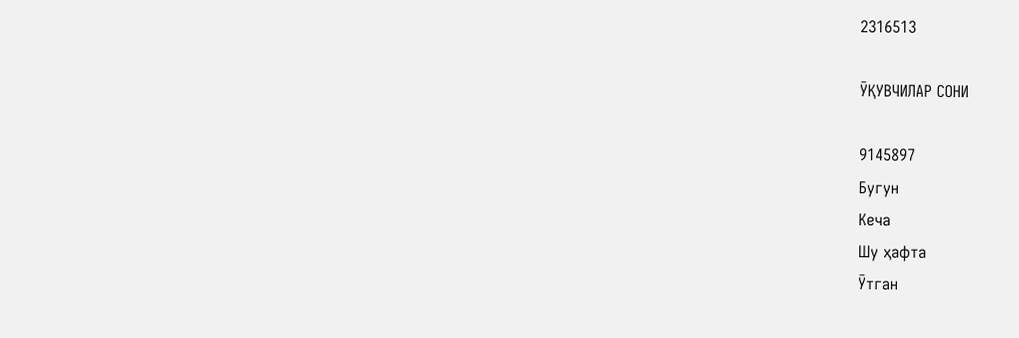2316513

ӮҚУВЧИЛАР СОНИ

9145897
Бугун
Кеча
Шу ҳафта
Ӯтган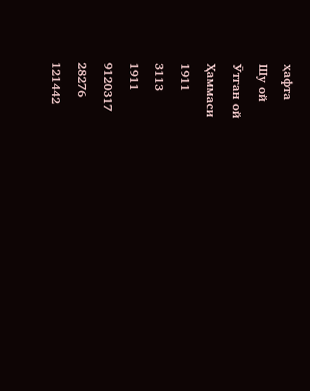ҳафта
Шу ой
Ӯтган ой
Ҳаммаси
1911
3113
1911
9120317
28276
121442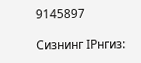9145897

Сизнинг IPнгиз: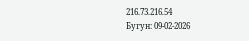216.73.216.54
Бугун: 09-02-2026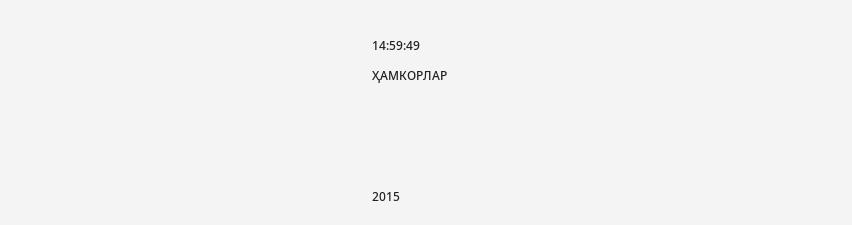14:59:49

ҲАМКОРЛАР







2015